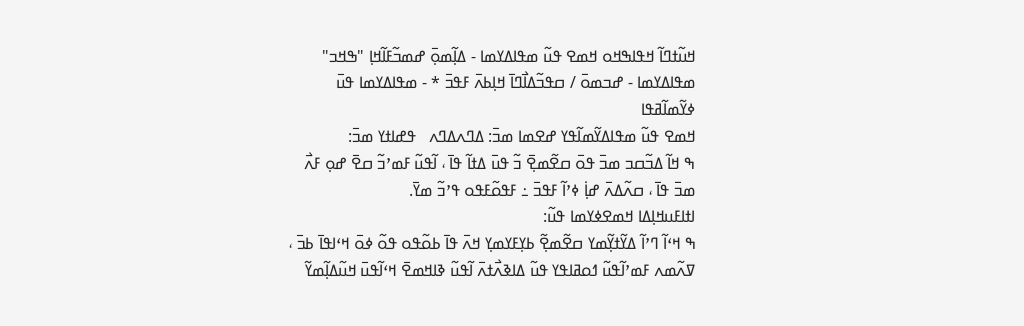ߞߎ߬ߙߣߊ߬ ߞߟߊߒߞߋ ߞߘߐ ߟߎ߬ ߘߟߊߡߌߘߊ - ߡߊ߲߬ߘߋ߲߫ ߝߘߏ߬ߓߊ߬ߞߊ߲ "ߒߞߏ" ߘߟߊߡߌߘߊ - ߝߏߘߋ߫ / ߛߟߏ߬ߡߊ߯ߣߊ߫ ߞߊ߲ߕߍ߫ ߓߟߏ߫ * - ߘߟߊߡߌߘߊ ߟߎ߫ ߦߌ߬ߘߊ߬ߥߟߊ
ߞߘߐ ߟߎ߬ ߘߟߊߡߌ߬ߘߊ߬ߟߌ ߝߐߘߊ ߘߏ߫: ߡߣߍߡߣߍ   ߟߝߊߙߌ ߘߏ߫:
ߒ ߞߊ߬ ߡߏ߬ߛߏ ߘߏ߫ ߟߋ߫ ߛߐ߬ߘߐ߲߫ ߏ߬ ߟߎ߫ ߡߙߊ߬ ߟߊ߫ ، ߊ߬ߟߎ߬ ߓߘߴߏ߬ ߛߐ߫ ߝߋ߲ ߓߍ߯ ߘߏ߫ ߟߊ߫ ، ߛߍ߬ߡߍ߫ ߝߊ߲߭ ߦߴߊ߬ ߓߟߏ߫ ߸ ߓߟߋ߬ߓߟߋ ߟߴߏ߬ ߘߌ߫.
ߊߙߊߓߎߞߊ߲ߡߊ ߞߘߐߦߌߘߊ ߟߎ߬:
ߒ ߞߵߊ߬ ߣߴߊ߬ ߡߌ߬ߙߌ߲߬ߘߌ ߛߐ߬ߘߐ߲߬ ߕߌ߲ߓߌߘߌ߲ ߞߍ߫ ߟߊ߫ ߕߋ߬ߟߋ ߟߋ߬ ߦߋ߫ ߞߵߊߟߊ߫ ߕߏ߫ ، ߜߍ߬ߘߍ ߓߘߴߊ߬ߟߎ߬ ߗߋߥߊߟߌ ߟߎ߬ ߡߊߢߍ߯ߙߍ߫ ߊ߬ߟߎ߬ ߢߊߞߘߐ߫ ߞߵߊ߬ߟߎ߫ ߞߎ߬ߡߊ߲߬ߘߌ߬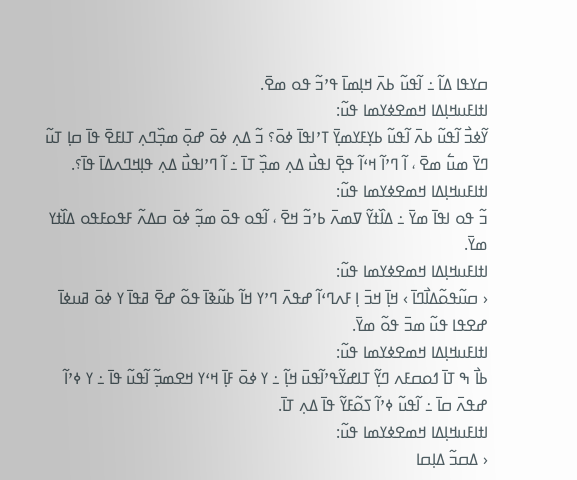ߛߌߟߊ ߡߊ߬ ߸ ߊ߬ߟߎ߬ ߕߍ߫ ߞߊ߲ߘߊ߫ ߟߴߏ߬ ߟߋ ߘߐ߫.
ߊߙߊߓߎߞߊ߲ߡߊ ߞߘߐߦߌߘߊ ߟߎ߬:
ߌ߬ߦߏ߯ ߊ߬ߟߎ߬ ߕߍ߫ ߊ߬ߟߎ߬ ߕߌ߲ߓߌߘߌ߲߫ ߠߴߊߟߊ߫ ߦߋ߫؟ ߏ߬ ߡߍ߲ ߦߋ߫ ߝߋ߲߫ ߘߏ߲߰ߣߍ߲ ߠߊߓߐ߫ ߟߊ߫ ߛߊ߲ ߠߎ߬ ߣߌ߫ ߘߎ߱ ߘߐ߫ ، ߊ߬ ߣߴߊ߬ ߞߵߊ߬ ߟߐ߲߫ ߊߟߎ߯ ߡߍ߲ ߘߏ߲߰ ߠߊ߫ ߸ ߊ߬ ߣߴߊߟߎ߯ ߡߍ߲ ߟߊ߲ߞߣߍߡߊ߫ ߟߊ߫؟.
ߊߙߊߓߎߞߊ߲ߡߊ ߞߘߐߦߌߘߊ ߟߎ߬:
ߏ߬ ߟߋ ߊߟߊ߫ ߘߌ߫ ߸ ߡߊ߰ߙߌ߬ ߜߘߍ߫ ߕߴߏ߬ ߞߐ߫ ، ߊ߬ߟߋ ߟߋ߫ ߘߏ߲߬ ߦߋ߫ ߛߡߍ߬ ߓߟߋߓߟߋ ߡߊ߰ߙߌ ߘߌ߫.
ߊߙߊߓߎߞߊ߲ߡߊ ߞߘߐߦߌߘߊ ߟߎ߬:
‹ ߛߎ߬ߟߋ߬ߡߊ߯ߣߊ߫ › ߞߊ߲߫ ߞߏ߫ ߊ߲ ߓߍߣߵߊ߬ ߝߟߍ߫ ߣߴߌ ߞߊ߬ ߕߎ߬ߢߊ߫ ߟߋ߬ ߝߐ߫ ߥߟߊ߫ ߌ ߦߋ߫ ߥߎߦߊ߫ ߝߐߟߊ ߟߎ߬ ߘߏ߫ ߟߋ߬ ߘߌ߫.
ߊߙߊߓߎߞߊ߲ߡߊ ߞߘߐߦߌߘߊ ߟߎ߬:
ߕߊ߯ ߒ ߠߊ߫ ߗߋߛߓߍ ߣߌ߲߬ ߠߊߝߌ߬ߟߴߊ߬ߟߎ߫ ߞߊ߲߬ ߸ ߌ ߦߋ߫ ߓߊ߲߫ ߞߵߌ ߞߐߘߏ߲߬ ߊ߬ߟߎ߬ ߟߊ߫ ߸ ߌ ߦߴߊ߬ ߝߟߍ߫ ߛߊ߫ ߸ ߊ߬ߟߎ߬ ߦߴߊ߬ ߖߋ߬ߓߌ߬ ߟߊ߫ ߡߍ߲ ߠߊ߫.
ߊߙߊߓߎߞߊ߲ߡߊ ߞߘߐߦߌߘߊ ߟߎ߬:
‹ ߡߛߏ߬ ߡߊ߲ߛߊ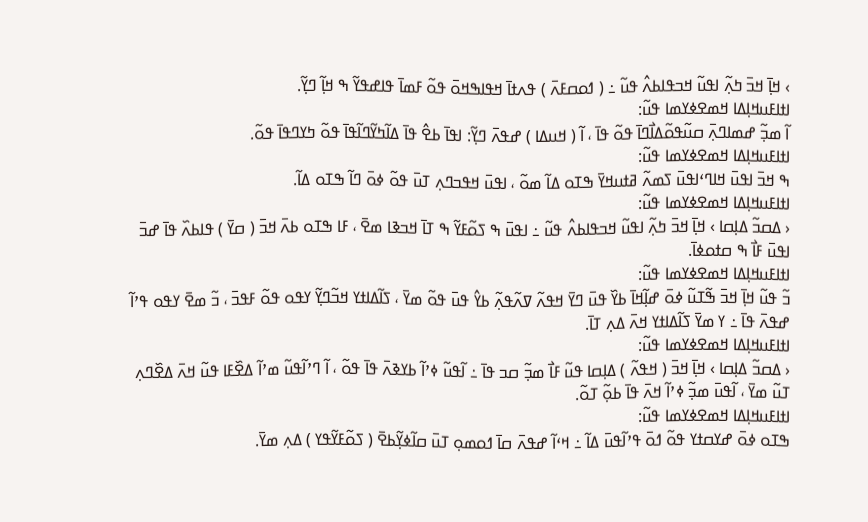› ߞߊ߲߫ ߞߏ߫ ߤߍ߲߬ ߊߟߎ߬ ߞߏߟߊߕߍ߮ ߟߎ߬ ߸ ( ߗߋߛߓߍ߫ ) ߟߍߙߊ߫ ߞߟߊߒߞߋ߫ ߟߋ߬ ߓߘߊ߫ ߟߊߝߟߌ߬ ߒ ߞߊ߲߬ ߣߌ߲߬.
ߊߙߊߓߎߞߊ߲ߡߊ ߞߘߐߦߌߘߊ ߟߎ߬:
ߊ߬ ߘߏ߲߬ ߝߘߊߣߍ߲߫ ߛߎ߬ߟߋ߬ߡߊ߯ߣߊ߫ ߟߋ߬ ߟߊ߫ ، ߊ߬ ( ߞߎߡߊ ) ߝߟߍ߫ ߣߌ߲߬: ߊߟߊ߫ ߕߐ߮ ߟߊ߫ ߡߊ߬ߤߌ߬ߣߊ߬ߟߊ߫ ߟߋ߬ ߤߌߣߟߊ߫ ߟߋ߬.
ߊߙߊߓߎߞߊ߲ߡߊ ߞߘߐߦߌߘߊ ߟߎ߬:
ߒ ߞߏ߫ ߊߟߎ߫ ߞߊߣߵߊߟߎ߫ ߖߘߍ߬ ߥߙߎߞߌ߫ ߒߠߋ ߡߊ߬ ߘߋ߬ ، ߊߟߎ߫ ߞߟߏߣߍ߲ ߠߎ߫ ߟߋ߬ ߦߋ߫ ߣߊ߬ ߒߠߋ ߡߊ߬.
ߊߙߊߓߎߞߊ߲ߡߊ ߞߘߐߦߌߘߊ ߟߎ߬:
‹ ߡߛߏ߬ ߡߊ߲ߛߊ › ߞߊ߲߫ ߞߏ߫ ߤߍ߲߬ ߊߟߎ߬ ߞߏߟߊߕߍ߮ ߟߎ߬ ߸ ߊߟߎ߫ ߒ ߖߋ߬ߓߌ߬ ߒ ߠߊ߫ ߞߏߢߊ ߘߐ߫ ، ߓߊ ߒߠߋ ߕߍ߫ ߞߏ߫ ( ߛߌ߫ ) ߟߊߕߍ߰ ߟߊ߫ ߝߏ߫ ߊߟߎ߫ ߓߊ߯ ߒ ߛߙߋߦߊ߫.
ߊߙߊߓߎߞߊ߲ߡߊ ߞߘߐߦߌߘߊ ߟߎ߬:
ߏ߬ ߟߎ߬ ߞߊ߲߫ ߞߏ߫ ߒ߬ߠߎ߬ ߦߋ߫ ߝߊ߲߬ߞߊ߫ ߕߌ߰ ߟߎ߫ ߣߌ߫ ߞߟߍ߬ ߜߍ߬ߟߍ߲߬ ߕߌ߮ ߟߎ߫ ߟߋ߬ ߘߌ߫ ، ߖߊ߬ߡߊߙߌ ߞߏ߬ߣߌ߲߬ ߌߟߋ ߟߋ߬ ߓߟߏ߫ ، ߏ߬ ߘߐ߫ ߌߟߋ ߟߴߊ߬ ߝߟߍ߫ ߟߊ߫ ߸ ߌ ߘߌ߫ ߖߊ߬ߡߊߙߌ ߞߍ߫ ߡߍ߲ ߠߊ߫.
ߊߙߊߓߎߞߊ߲ߡߊ ߞߘߐߦߌߘߊ ߟߎ߬:
‹ ߡߛߏ߬ ߡߊ߲ߛߊ › ߞߊ߲߫ ߞߏ߫ ( ߞߟߍ߬ ) ߡߊ߲ߛߊ ߟߎ߬ ߓߊ߯ ߘߏ߲߬ ߛߏ ߟߊ߫ ߸ ߊ߬ߟߎ߬ ߦߴߊ߬ ߕߌߢߍ߫ ߟߊ߫ ߟߋ߬ ، ߊ߬ ߣߴߊ߬ߟߎ߬ ߘߴߊ߬ ߡߐ߰ߓߊ ߟߎ߬ ߞߍ߫ ߡߐ߰ߣߍ߲ ߠߎ߬ ߘߌ߫ ، ߊ߬ߟߎ߫ ߘߏ߲߬ ߦߴߊ߬ ߞߍ߫ ߟߊ߫ ߕߋ߲߬ ߠߋ߬.
ߊߙߊߓߎߞߊ߲ߡߊ ߞߘߐߦߌߘߊ ߟߎ߬:
ߒߠߋ ߦߋ߫ ߝߌߛߙߌ ߟߋ߬ ߗߋ߫ ߟߴߊ߬ߟߎ߫ ߡߊ߬ ߸ ߞߵߊ߬ ߝߟߍ߫ ߛߊ߫ ߗߋߘߋ߲ ߠߎ߫ ߛߊ߬ߦߌ߲߬ߕߐ߫ ( ߖߋ߬ߓߌ߬ߟߌ ) ߡߍ߲ ߘߌ߫.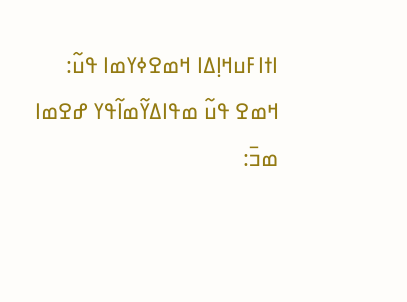ߊߙߊߓߎߞߊ߲ߡߊ ߞߘߐߦߌߘߊ ߟߎ߬:
ߞߘߐ ߟߎ߬ ߘߟߊߡߌ߬ߘߊ߬ߟߌ ߝߐߘߊ ߘߏ߫: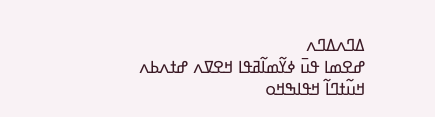ߡߣߍߡߣߍ
ߝߐߘߊ ߟߎ߫ ߦߌ߬ߘߊ߬ߥߟߊ ߞߐߜߍ ߝߙߍߕߍ
ߞߎ߬ߙߣߊ߬ ߞߟߊߒߞߋ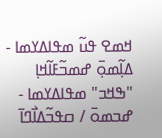ߞߘߐ ߟߎ߬ ߘߟߊߡߌߘߊ - ߡߊ߲߬ߘߋ߲߫ ߝߘߏ߬ߓߊ߬ߞߊ߲ "ߒߞߏ" ߘߟߊߡߌߘߊ - ߝߏߘߋ߫ / ߛߟߏ߬ߡߊ߯ߣߊ߫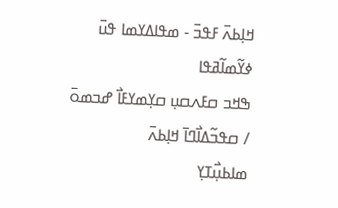ߞߊ߲ߕߍ߫ ߓߟߏ߫ - ߘߟߊߡߌߘߊ ߟߎ߫ ߦߌ߬ߘߊ߬ߥߟߊ
ߒߞߏ ߛߓߍߛߎ߲ ߛߌ߲ߘߌߓߊ߯ ߝߏߘߋ߫ / ߛߟߏ߬ߡߊ߯ߣߊ߫ ߞߊ߲ߕߍ߫
ߘߊߕߎ߲߯ߠߌ߲